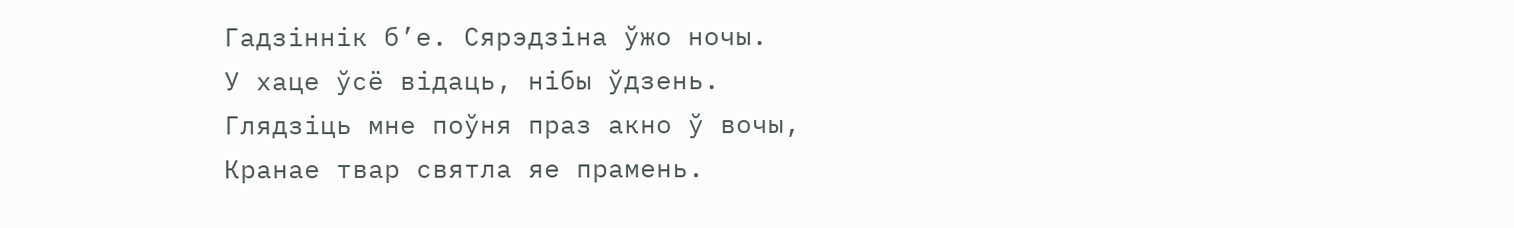Гадзіннік б’е. Сярэдзіна ўжо ночы.
У хаце ўсё відаць, нібы ўдзень.
Глядзіць мне поўня праз акно ў вочы,
Кранае твар святла яе прамень.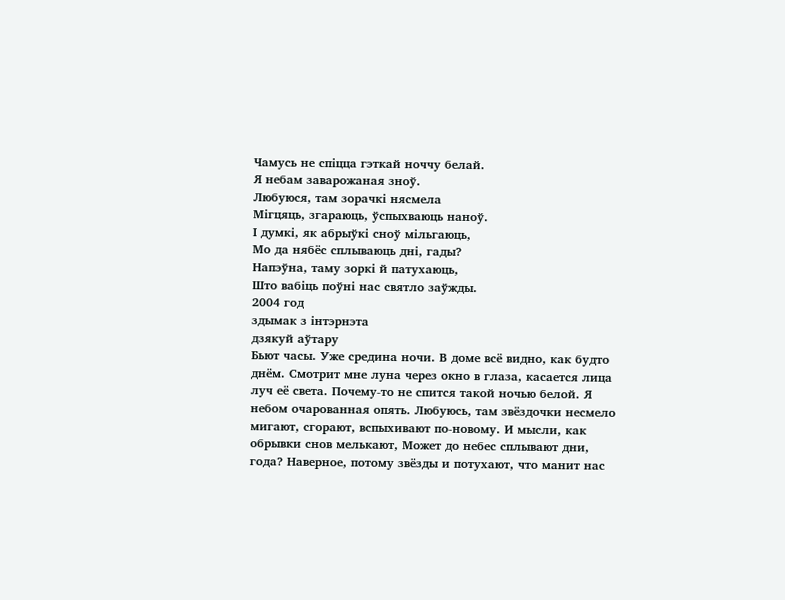Чамусь не спіцца гэткай ноччу белай.
Я небам заварожаная зноў.
Любуюся, там зорачкі нясмела
Мігцяць, згараюць, ўспыхваюць наноў.
І думкі, як абрыўкі сноў мільгаюць,
Мо да нябёс сплываюць дні, гады?
Напэўна, таму зоркі й патухаюць,
Што вабіць поўні нас святло заўжды.
2004 год
здымак з інтэрнэта
дзякуй аўтару
Бьют часы. Уже средина ночи. В доме всё видно, как будто днём. Смотрит мне луна через окно в глаза, касается лица луч её света. Почему-то не спится такой ночью белой. Я небом очарованная опять. Любуюсь, там звёздочки несмело мигают, сгорают, вспыхивают по-новому. И мысли, как обрывки снов мелькают, Может до небес сплывают дни, года? Наверное, потому звёзды и потухают, что манит нас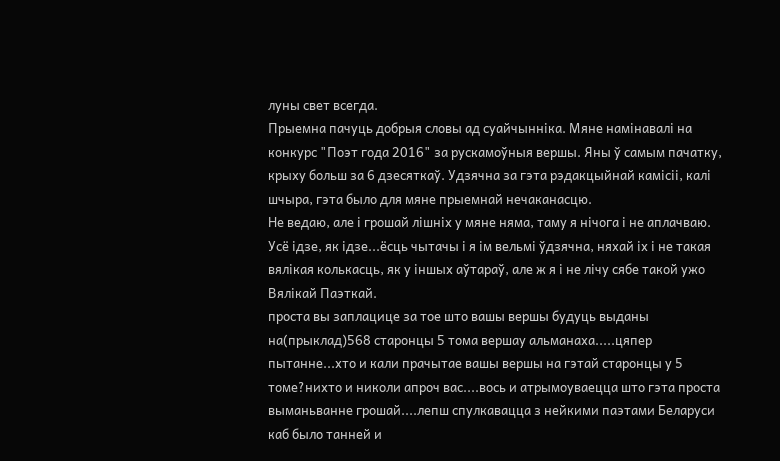луны свет всегда.
Прыемна пачуць добрыя словы ад суайчынніка. Мяне намінавалі на конкурс "Поэт года 2016" за рускамоўныя вершы. Яны ў самым пачатку, крыху больш за 6 дзесяткаў. Удзячна за гэта рэдакцыйнай камісіі, калі шчыра, гэта было для мяне прыемнай нечаканасцю.
Не ведаю, але і грошай лішніх у мяне няма, таму я нічога і не аплачваю. Усё ідзе, як ідзе...ёсць чытачы і я ім вельмі ўдзячна, няхай іх і не такая вялікая колькасць, як у іншых аўтараў, але ж я і не лічу сябе такой ужо Вялікай Паэткай.
проста вы заплацице за тое што вашы вершы будуць выданы на(прыклад)568 старонцы 5 тома вершау альманаха.....цяпер пытанне...хто и кали прачытае вашы вершы на гэтай старонцы у 5 томе?нихто и николи апроч вас....вось и атрымоуваецца што гэта проста выманьванне грошай....лепш спулкавацца з нейкими паэтами Беларуси каб было танней и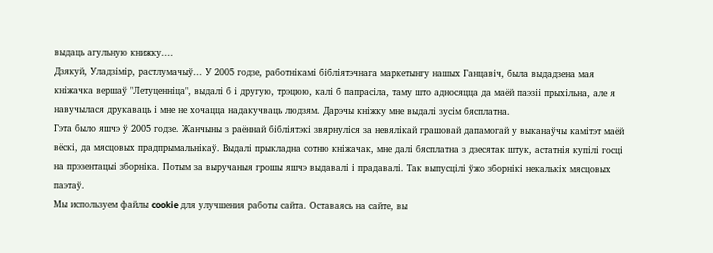выдаць агульную книжку....
Дзякуй, Уладзімір, растлумачыў... У 2005 годзе, работнікамі бібліятэчнага маркетынгу нашых Ганцавіч, была выдадзена мая кніжачка вершаў "Летуценніца", выдалі б і другую, трэцюю, калі б папрасіла, таму што адносяцца да маёй паэзіі прыхільна, але я навучылася друкаваць і мне не хочацца надакучваць людзям. Дарэчы кніжку мне выдалі зусім бясплатна.
Гэта было яшчэ ў 2005 годзе. Жанчыны з раённай бібліятэкі звярнуліся за невялікай грашовай дапамогай у выканаўчы камітэт маёй вёскі, да мясцовых прадпрымальнікаў. Выдалі прыкладна сотню кніжачак, мне далі бясплатна з дзесятак штук, астатнія купілі госці на прэзентацыі зборніка. Потым за выручаныя грошы яшчэ выдавалі і прадавалі. Так выпусцілі ўжо зборнікі некалькіх мясцовых паэтаў.
Мы используем файлы cookie для улучшения работы сайта. Оставаясь на сайте, вы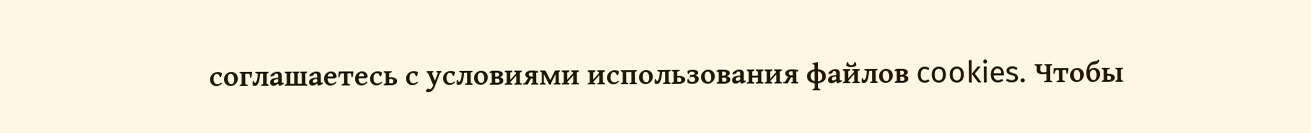соглашаетесь с условиями использования файлов cookies. Чтобы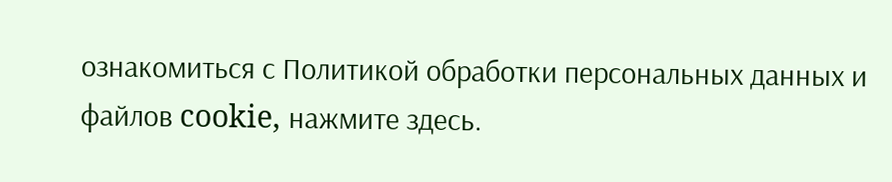ознакомиться с Политикой обработки персональных данных и файлов cookie, нажмите здесь.